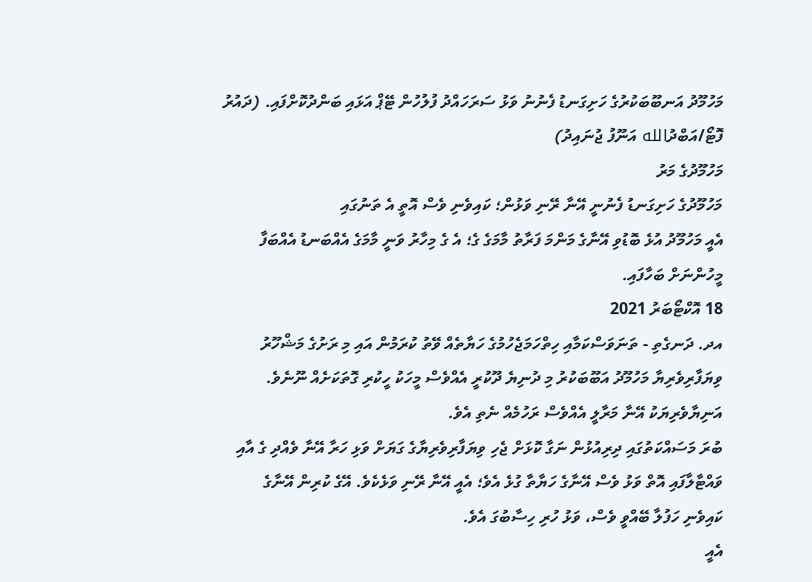މަހުމޫދު އަނބޫބަކުރުގެ ހަށިގަނޑު ފެނުނު ވަޅު ސަރަހައްދު ފުލުހުން ޓޭޕް އަޅައި ބަންދުކޮށްފައި. (ދައުރު ފޮޓޯ/އަބްދުالله އަނޫފު ޖުނައިދު)
މަހުމޫދުގެ މަރު
މަހުމޫދުގެ ހަށިގަނޑު ފެނުނީ އޭނާ ރޭނި ވަޅުން؛ ކައިވެނި ވެސް އޮތީ އެ ތަނުގައި
އެއީ މަހުމޫދު އުޅެ ބޮޑުވި އޭނާގެ މަންމަ ފަރާތު މާމަގެ ގެ؛ އެ ގެ މިހާރު ވަނީ މާމަގެ އެއްބަނޑު އެއްބަފާ މީހުންނަށް ބަހާފައި.
18 އޮކްޓޯބަރު 2021
އދ. ދަނގެތި - ތަނަވަސްކަމާއި ހިތްހަމަޖެހުމުގެ ހަޔާތެއް ވޭތު ކުރަމުން އައި މި ރަށުގެ މަޝްހޫރު ވިޔަފާރިވެރިޔާ މަހުމޫދު އަބޫބަކުރު މި ދުނިޔެ ދޫކުރީ އެއްވެސް މީހަކު ހީކުރި ގޮތަކަށެއް ނޫނެވެ. އަނިޔާވެރިޔަކު އޭނާ މަރާލީ އެއްވެސް ރަހުމެއް ނެތި އެވެ.
ބުރަ މަސައްކަތުގައި ދިރިއުޅުން ނަގާ ކޮޅަށް ޖެހި ވިޔަފާރިވެރިޔާގެ ގަޔަށް ވަޅި ހަރާ އޭނާ ވެއްދި ގެ އާއި ވައްޓާލާފައި އޮތް ވަޅު ވެސް އޭނާގެ ހަޔާތާ ގުޅެ އެވެ؛ އެއީ އޭނާ ރޭނި ވަޅެކެވެ. އޭގެ ކުރިން އޭނާގެ ކައިވެނި ހަފުލާ ބޭއްވީ ވެސް، ވަޅު ހުރި ހިސާބުގަ އެވެ.
އެއީ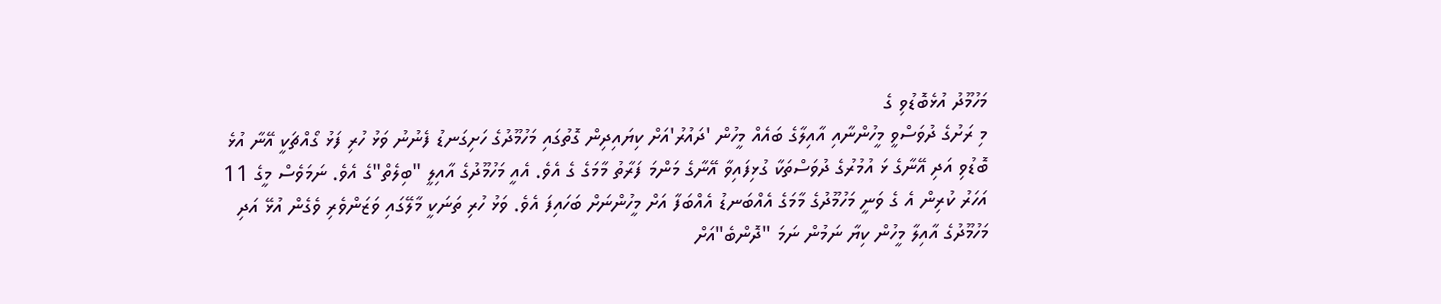މަހުމޫދު އުޅެބޮޑުވި ގެ
މި ރަށުގެ ދުވަސްވީ މީހުންނާއި އާއިލާގެ ބައެއް މީހުން 'ދައުރު'އަށް ކިޔައިދިން ގޮތުގައި މަހުމޫދުގެ ހަށިގަނޑު ފެނުނު ވަޅު ހުރި ފަޅު ގޯއްޗަކީ އޭނާ އުޅެ ބޮޑުވި އަދި އޭނާގެ ޅަ އުމުރުގެ ދުވަސްތަކާ ގުޅިފައިވާ އޭނާގެ މަންމަ ފަރާތު މާމަގެ ގެ އެވެ. އެއީ މަހުމޫދުގެ އާއިލީ "ބިލެތް"ގެ އެވެ. ނަމަވެސް މީގެ 11 އަހަރު ކުރިން އެ ގެ ވަނީ މަހުމޫދުގެ މާމަގެ އެއްބަނޑު އެއްބަފާ އަށް މީހުންނަށް ބަހައިފަ އެވެ. ވަޅު ހުރި ތަނަކީ މާލޭގައި ވަޒަންވެރި ވެގެން އުޅޭ އަދި މަހުމޫދުގެ އާއިލާ މީހުން ކިޔާ ނަމުން ނަމަ "ދޮންބެ"އަށް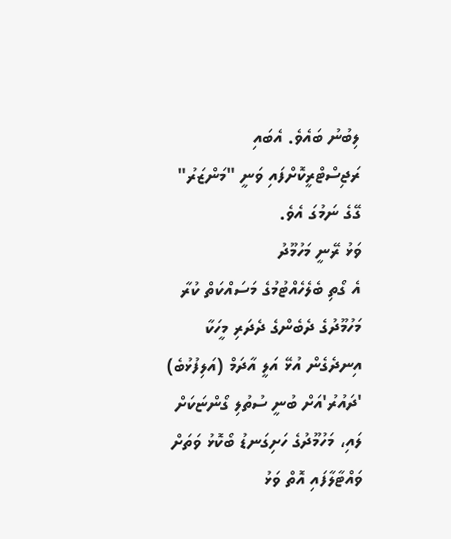ލިބުނު ބައެވެ. އެބައި ރަޖިސްޓްރީކޮށްފައި ވަނީ "މަންޒަރު" ގޭގެ ނަމުގަ އެވެ.
ވަޅު ރޭނީ މަހުމޫދު
އެ ގޯތި ބެލެހެއްޓުމުގެ މަސައްކަތް ކުރާ މަހުމޫދުގެ ދެބެންގެ ދެދަރި މީހަކާ އިނދެގެން އުޅޭ އަލީ އާދަމް (އަލިފުޅުބެ) 'ދައުރު'އަށް ބުނީ ސުތުލި ގޯންޏަކަށް ލައި، މަހުމޫދުގެ ހަށިގަނޑު ބޯކޮޅު ވަތަށް ވައްޓާލާފައި އޮތް ވަޅު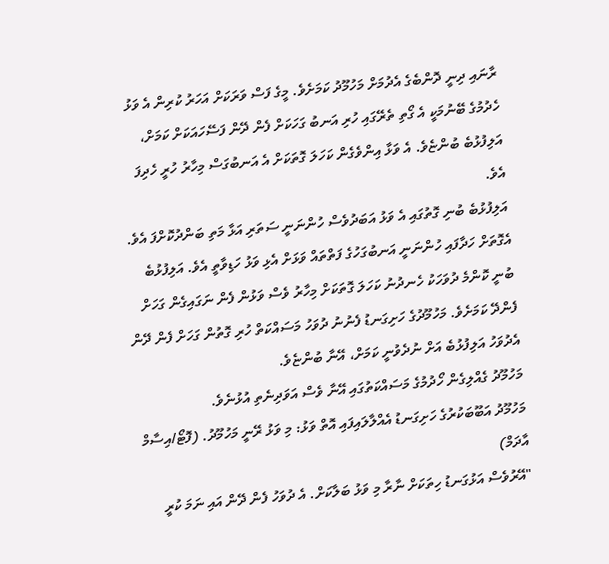ރާނައި ދިނީ ދޮންބެގެ އެދުމަށް މަހުމޫދު ކަމަށެވެ. މީގެ ފަސް ވަރަކަށް އަހަރު ކުރިން އެ ވަޅު ހެދުމުގެ ބޭނުމަކީ އެ ގޯތި ތެރޭގައި ހުރި އަނބު ގަހަކަށް ފެން ދޭން ފަސޭހައަކަށް ކަމަށް، އަލިފުޅުބެ ބުންޏެވެ. އެ ވަޅާ އިންވެގެން ކަހަލަ ގޮތަކަށް އެ އަނބުގަސް މިހާރު ހުރީ ހެދިފަ އެވެ.
އަލިފުޅުބެ ބުނި ގޮތުގައި އެ ވަޅު އަބަދުވެސް ހުންނަނީ ސަތަރި އަޅާ މަތި ބަންދުކޮށްފަ އެވެ. އެގޮތަށް ހަދާފައި ހުންނަނީ އަނބުގަހުގެ ފަތްތައް ވަޅަށް އެޅި ވަޅު ހަޑިވާތީ އެވެ. އަލިފުޅުބެ ބުނީ ކޮންމެ ދުވަހަކު ހެނދުނު ކަހަލަ ގޮތަކަށް މިހާރު ވެސް ވަޅުން ފެން ނަގައިގެން ގަހަށް ފެންދޭ ކަމަށެވެ. މަހުމޫދުގެ ހަށިގަނޑު ފެނުނު ދުވަހު މަސައްކަތް ހުރި ގޮތުން ގަހަށް ފެން ދޭން އެދުވަހު އަލިފުޅުބެ އަށް ނުދެވުނީ ކަމަށް، އޭނާ ބުންޏެވެ.
މަހުމޫދު ގެއްލިގެން ހޯދުމުގެ މަސައްކަތުގައި އޭނާ ވެސް އަވަދިނެތި އުޅުނެވެ.
މަހުމޫދު އަބޫބަކުރުގެ ހަށިގަނޑު އެއްލާލައިފައި އޮތް ވަޅު: މި ވަޅު ރޭނީ މަހުމޫދު. (ފޮޓޯ/އިސާމް އާދަމް)
"އޭރުވެސް އަޅުގަނޑު ހިތަކަށް ނާރާ މި ވަޅު ބަލާކަށް. އެ ދުވަހު ފެން ދޭން އައި ނަމަ ކުރީ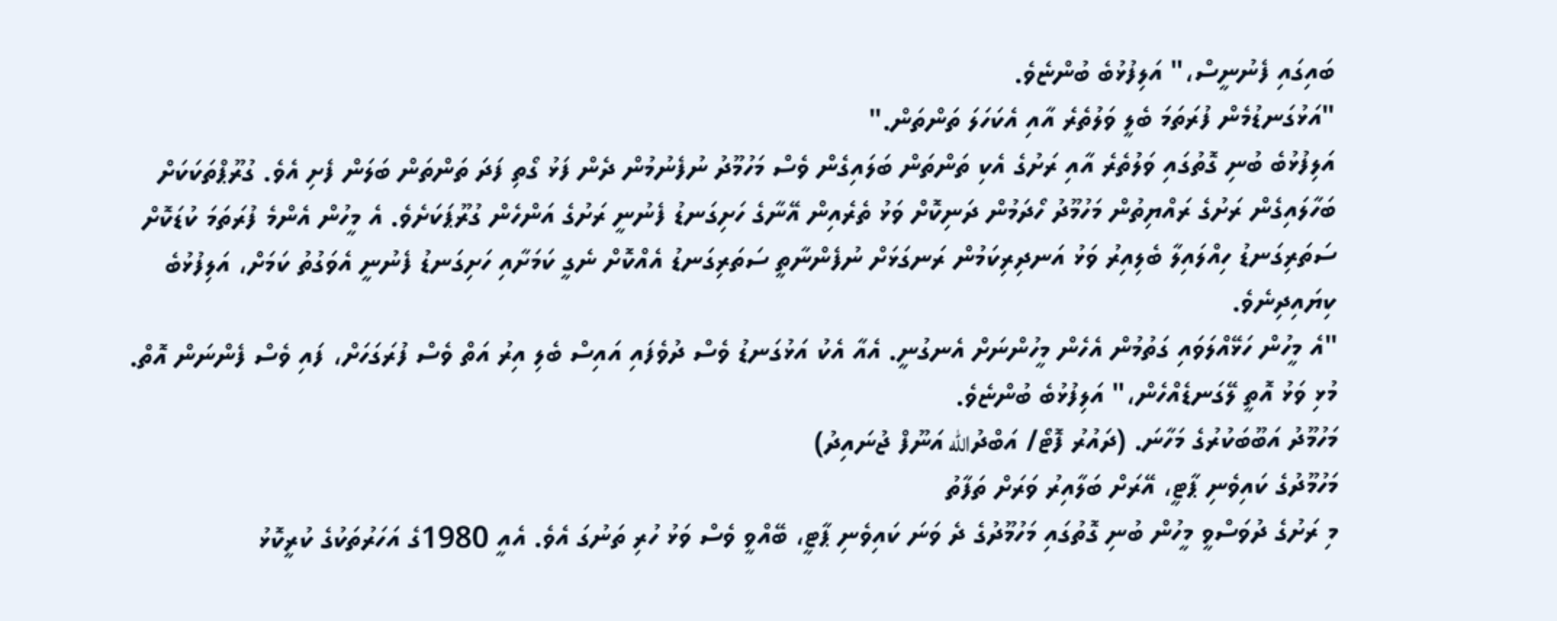ބައިގައި ފެނުނީސް،" އަލިފުޅުބެ ބުންޏެވެ.
"އަޅުގަނޑުމެން ފުރަތަމަ ބެލީ ވަލުތެރެ އާއި އެކަހަލަ ތަންތަން."
އަލިފުޅުބެ ބުނި ގޮތުގައި ވަލުތެރެ އާއި ރަށުގެ އެކި ތަންތަން ބަލައިގެން ވެސް މަހުމޫދު ނުފެނުމުން ދެން ފަޅު ގޯތި ފަދަ ތަންތަން ބަލަން ފެށި އެވެ. ގުރޫޕްތަކަކަށް ބަހާލައިގެން ރަށުގެ ރައްޔިތުން މަހުމޫދު ހޯދަމުން ދަނިކޮށް ވަޅު ތެރެއިން އޭނާގެ ހަށިގަނޑު ފެނުނީ ރަށުގެ އަންހެން ގުރޫޕަކަށެވެ. އެ މީހުން އެންމެ ފުރަތަމަ ކުޑަކޮށް ސަތަރިގަނޑު ހިއްލައިލާ ބެލިއިރު ވަޅު އަނދިރިކަމުން ރަނގަޅަށް ނުފެންނާތީ ސަތަރިގަނޑު އެއްކޮށް ނެގީ ކަމަށާއި ހަށިގަނޑު ފެނުނީ އެވަގުތު ކަމަށް، އަލިފުޅުބެ ކިޔައިދިނެވެ.
"އެ މީހުން ހަޅޭއްލަވައި ގަތުމުން އެހެން މީހުންނަށް އެނގުނީ. އެއާ އެކު އަޅުގަނޑު ވެސް ދުވެފައި އައިސް ބެލި އިރު އަތް ވެސް ފުރަގަހަށް، ފައި ވެސް ފެންނަން އޮތް. މުޅި ވަޅު އޮތީ ލޭގަނޑެއްހެން،" އަލިފުޅުބެ ބުންޏެވެ.
މަހުމޫދު އަބޫބަކުރުގެ މަހާނަ. (ދައުރު ފޮޓޯ/ އަބްދުالله އަނޫފް ޖުނައިދު)
މަހުމޫދުގެ ކައިވެނި ޕާޓީ، އޭރަށް ބަލާއިރު ވަރަށް ތަފާތު
މި ރަށުގެ ދުވަސްވީ މީހުން ބުނި ގޮތުގައި މަހުމޫދުގެ ދެ ވަނަ ކައިވެނި ޕާޓީ، ބޭއްވީ ވެސް ވަޅު ހުރި ތަނުގަ އެވެ. އެއީ 1980ގެ އަހަރުތަކުގެ ކުރީކޮޅު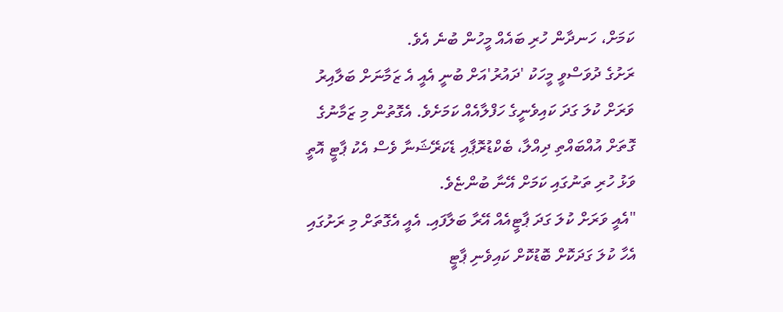ކަމަށް، ހަނދާން ހުރި ބައެއް މީހުން ބުނެ އެވެ.
ރަށުގެ ދުވަސްވީ މީހަކު 'ދައުރު'އަށް ބުނީ އެއީ އެ ޒަމާނަށް ބަލާއިރު ވަރަށް ކުލަ ގަދަ ކައިވެނީގެ ހަފްލާއެއް ކަމަށެވެ. އެގޮތުން މި ޒަމާނުގެ ގޮތަށް އުއްބައްތި ދިއްލާ، ބެކްޑުރޮޕާއި ޑެކަރޭޝަނާ ވެސް އެކު ޕާޓީ އޮތީ ވަޅު ހުރި ތަނުގައި ކަމަށް އޭނާ ބުންޏެވެ.
"އެއީ ވަރަށް ކުލަ ގަދަ ޕާޓީއެއް އޭރާ ބަލާފައި. އެއީ އެގޮތަށް މި ރަށުގައި އެހާ ކުލަ ގަދަކޮށް ބޮޑުކޮށް ކައިވެނި ޕާޓީ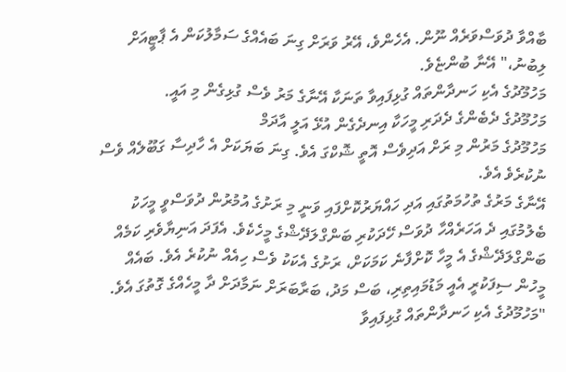ބާއްވާ ދުވަސްވަރެއް ނޫން. އެހެންވެ، އޭރު ވަރަށް ގިނަ ބައެއްގެ ސަމާލުކަން އެ ޕާޓީއަށް ލިބުނު،" އޭނާ ބުންޏެވެ.
މަހުމޫދުގެ އެކި ހަނދާންތައް ގުޅިފައިވާ ތަނަކާ އޭނާގެ މަރު ވެސް ގުޅިގެން މި އައީ.
މަހުމޫދުގެ ދެބެންގެ ދެދަރި މީހަކާ އިނދެގެން އުޅޭ އަލީ އާދަމް
މަހުމޫދުގެ މަރުން މި ރަށް އަދިވެސް އޮތީ ޝޮކްގަ އެވެ. ގިނަ ބަޔަކަށް އެ ހާދިސާ ގަބޫލެއް ވެސް ނުކުރެވެ އެވެ.
އޭނާގެ މަރުގެ ތުހުމަތުގައި އަދި ހައްޔަރުކޮށްފައި ވަނީ މި ރަށުގެ އުމުރުން ދުވަސްވީ މީހަކު ބެލުމުގައި ދެ އަހަރެއްހާ ދުވަސް ހޭދަކުރި ބަންގްލަދޭޝްގެ މީހެކެވެ. އެފަދަ އަނިޔާވެރި ކަމެއް ބަންގްލަދޭޝްގެ އެ މީހާ ކޮށްފާނެ ކަމަކަށް، ރަށުގެ އެކަކު ވެސް ހިއެއް ނުކުރެ އެވެ. ބައެއް މީހުން ސިފަކުރީ އެއީ މަޑުމައިތިރި، ބަސް މަދު، ބަރާބަރަށް ނަމާދަށް ދާ މީހެއްގެ ގޮތުގަ އެވެ.
"މަހުމޫދުގެ އެކި ހަނދާންތައް ގުޅިފައިވާ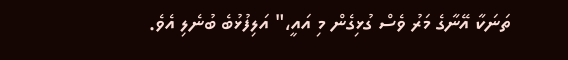ތަނަކާ އޭނާގެ މަރު ވެސް ގުޅިގެން މި އައީ،" އަލިފުޅުބެ ބުނެލި އެވެ.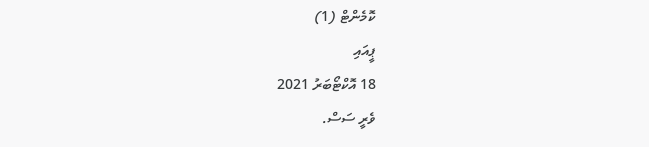ކޮމެންޓް (1)
ޕީއައި
18 އޮކްޓޯބަރު 2021
ވެރީ ސަސް.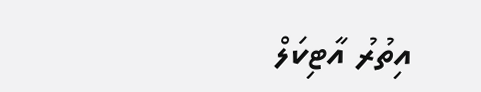އިތުރު އާޓިކަލް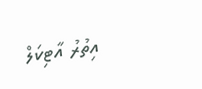އިތުރު އާޓިކަލް